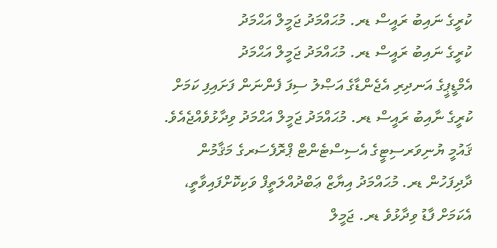ކުރީގެ ނައިބު ރައީސް ޑރ. މުޙައްމަދު ޖަމީލް އަޙްމަދު
ކުރީގެ ނައިބު ރައީސް ޑރ. މުޙައްމަދު ޖަމީލް އަޙްމަދު
އެމްޑީޕީގެ އަނދިރި އެޖެންޑާގެ އަޞްލު ސިފަ ފެންނަން ފަށައިފި ކަމަށް ކުރީގެ ނާއިބު ރައީސް ޑރ. މުޙައްމަދު ޖަމީލް އަޙްމަދު ވިދާޅުވެއްޖެއެވެ.
ޤައުމީ ޔުނިވަރސިޓީގެ އެސިސްޓެންޓް ޕްރޮފެސަރގެ މަޤާމުން ދާދިފަހުން ޑރ. މުޙައްމަދު އިޔާޒް ޢަބްދުއްލަތީފް ވަކިކޮށްފައިވާތީ، އެކަމަށް ފާޑު ވިދާޅުވެ ޑރ. ޖަމީލް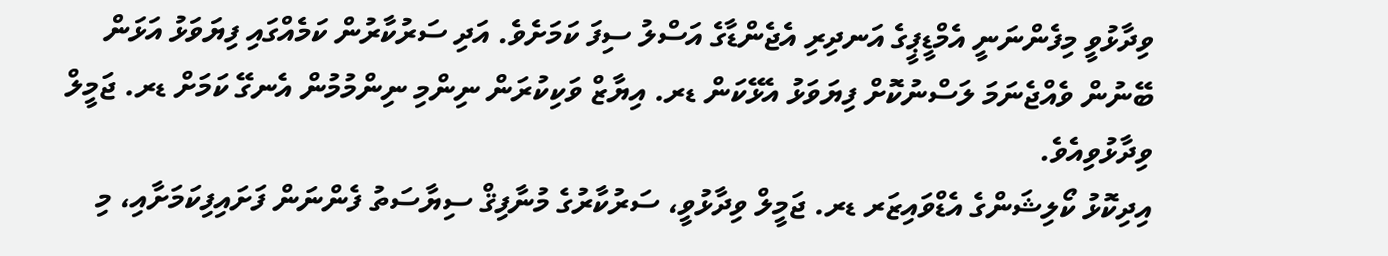ވިދާޅުވީ މިފެންނަނީ އެމްޑީޕީގެ އަނދިރި އެޖެންޑާގެ އަސްލު ސިފަ ކަމަށެވެ. އަދި ސަރުކާރުން ކަމެއްގައި ފިޔަވަޅު އަޅަން ބޭނުން ވެއްޖެނަމަ ލަސްނުކޮށް ފިޔަވަޅު އެޅޭކަން ޑރ. އިޔާޒް ވަކިކުރަން ނިންމި ނިންމުމުން އެނގޭ ކަމަށް ޑރ. ޖަމީލް ވިދާޅުވިއެވެ.
އިދިކޮޅު ކޯލިޝަންގެ އެޑްވައިޒަރ ޑރ. ޖަމީލް ވިދާޅުވީ، ސަރުކާރުގެ މުނާފިޤް ސިޔާސަތު ފެންނަން ފަށައިފިކަމަށާއި، މި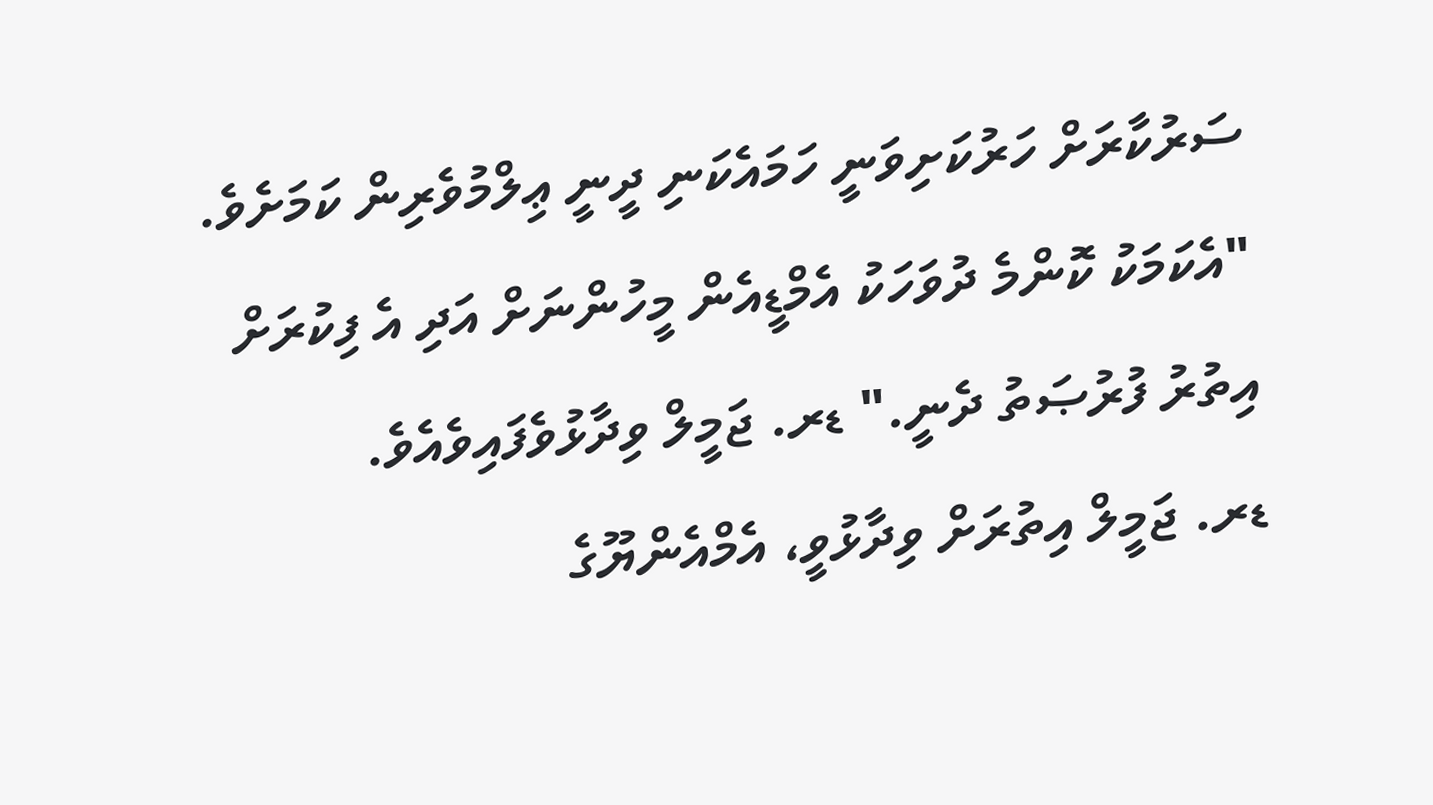ސަރުކާރަށް ހަރުކަށިވަނީ ހަމައެކަނި ދީނީ ޢިލްމުވެރިން ކަމަށެވެ.
"އެކަމަކު ކޮންމެ ދުވަހަކު އެމްޑީއެން މީހުންނަށް އަދި އެ ފިކުރަށް އިތުރު ފުރުޞަތު ދެނީ." ޑރ. ޖަމީލް ވިދާޅުވެފައިވެއެވެ.
ޑރ. ޖަމީލް އިތުރަށް ވިދާޅުވީ، އެމްއެންޔޫގެ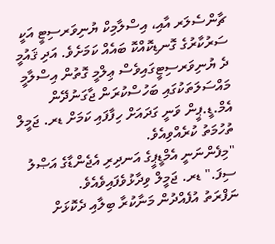ޗާންސެލަރ އާއި، އިސްލާމިކް ޔުނިވަރސިޓީ އަކީ ސަރުކާރުގެ ގޮނޑިކޮއްކޮ ބައެއް ކަމަށެވެ. އަދި ޤައުމީ ދެ ޔުނިވަރސިޓީގައިވެސް ޢިލްމީ ގޮތުން އިސްލާމީ މައްސަލަތަކުގައި ބަހުސްކުރަން ޖާގަނުދޭން އެމް.ޑީ.ޕީން ވަނީ ގަދައަށް ހިފާފައި ކަމަށް ޑރ. ޖަމީލް ތުހުމަތު ކުރެއްވިއެވެ.
"މިފެންނަނީ އެމްޑީޕީގެ އަނދިރި އެޖެންޑާގެ އަޞްލު ސިފަ." ޑރ. ޖަމީލް ވިދާޅުވެފައިވެއެވެ.
ނަފްރަތު އުފެއްދުން މަނާކުރާ ބިލާއި ދެކޮޅަށް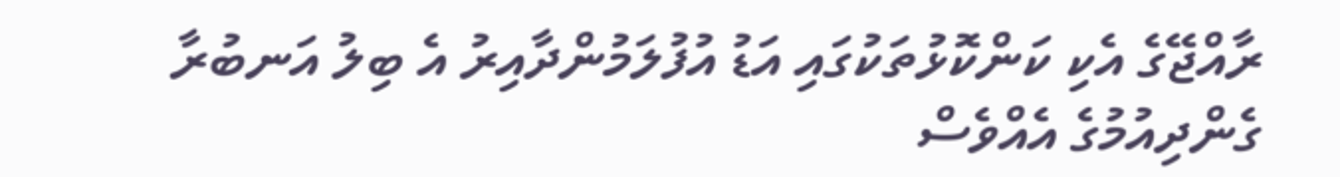ރާއްޖޭގެ އެކި ކަންކޮޅުތަކުގައި އަޑު އުފުލަމުންދާއިރު އެ ބިލު އަނބުރާ ގެންދިއުމުގެ އެއްވެސް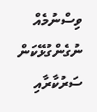ވިސްނުމެއް ނުގެންގުޅޭކަން ސަރުކާރާއި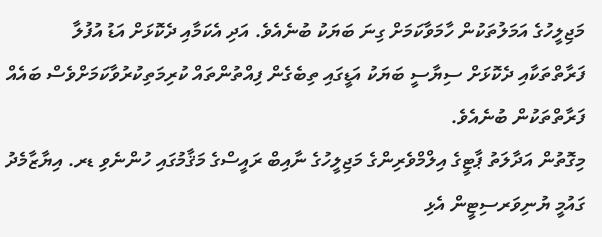މަޖިލީހުގެ އަމަލުތަކުން ހާމަވާކަމަށް ގިނަ ބަޔަކު ބުނެއެވެ. އަދި އެކަމާއި ދެކޮޅަށް އަޑު އުފުލާ ފަރާތްތަކާއި ދެކޮޅަށް ސިޔާސީ ބަޔަކު އަޑީގައި ތިބެގެން ފިއްތުންތައް ކުރިމަތިކުރުވާކަމަށްވެސް ބައެއް ފަރާތްތަކުން ބުނެއެވެ.
މިގޮތުން އަދާލަތު ޕާޓީގެ އިލްމްވެރިންގެ މަޖިލީހުގެ ނާއިބް ރައީސްގެ މަޤާމުގައި ހުންނެވި ޑރ. އިޔާޒާމެދު ގައުމީ ޔުނިވަރސިޓީން އެޅި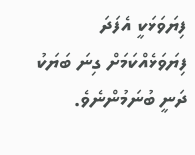ފިޔަވަޅަކީ އެފަދަ ފިޔަވަޅެއްކަމަށް ގިނަ ބަޔަކު ދަނީ ބުނަމުންނެވެ.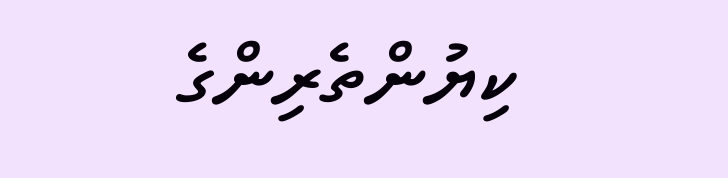ކިޔުންތެރިންގެ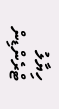ހިޔާލު
ޓްރެންޑިން